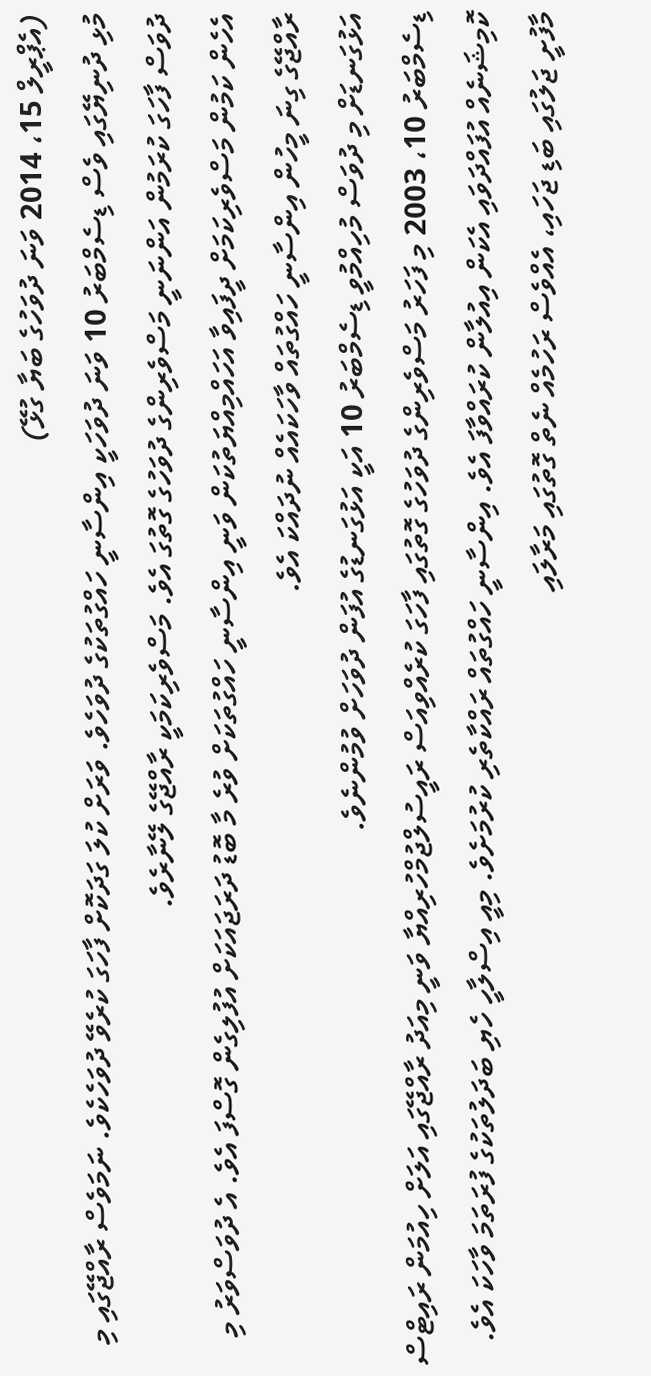(އެޕްރީލް 15، 2014 ވަނަ ދުވަހުގެ ބަޔާ ގުޅޭ)
މުޅި ދުނިޔޭގައި ވެސް ޑިސެމްބަރު 10 ވަނަ ދުވަހަކީ އިންސާނީ ހައްގުތަކުގެ ދުވަހެވެ. ވަރަށް ކުލަ ގަދަކޮށް ފާހަގަ ކުރެވޭ ދުވަހެކެވެ. ނަމަވެސް ރާއްޖޭގައި މި ދުވަސް ފާހަގަ ކުރަމުން އަންނަނީ މަސްވެރިންގެ ދުވަހުގެ ގޮތުގަ އެވެ. މަސްވެރިކަމަކީ ރާއްޖޭގެ ލޭނާރެވެ.
އެހެން ކަމުން މަސްވެރިކަމަށް ދީފައިވާ އަހައްމިއްޔަތުކަން ވަނީ އިންސާނީ ހައްގުތަކަށް ވުރެ މާ ބޮޑު ދަރަޖައަކަށް އުފުލިގެން ގޮސްފަ އެވެ. އެ ދުވަސްވަރު މި ރާއްޖޭގެ ގިނަ މީހުން އިންސާނީ ހައްގުތައް ވާހަކައެއް ނުދައްކަ އެވެ.
އަޅުގަނޑަށް މި ދުވަސް މުހިއްމުވީ ޑިސެމްބަރު 10 އަކީ އަޅުގަނޑުގެ އުފަން ދުވަހަށް ވުމުންނެވެ.
ޑިސެމްބަރު 10، 2003 މި ފަހަރު މަސްވެރިންގެ ދުވަހުގެ ގޮތުގައި ފާހަގަ ކުރެއްވިއަސް ރައީސުލްޖުމްހުރިއްޔާ ވަނީ މިއަދު ރާއްޖޭގައި އަލަށް ހިއުމަން ރައިޓްސް ކޮމިޝަނެއް އުފައްދަވައި އެކަން އިއުލާން ކުރައްވާފަ އެވެ. އިންސާނީ ހައްގުތައް ރައްކާތެރި ކުރުމަށެވެ. މިއީ އިސްލާހީ ހެޔި ބަދަލުތަކުގެ ފުރަތަމަ ވާހަކަ އެވެ.
މާފުށީ ޖަލުގައި ބަޑި ޖަހައި، އެއްވެސް ރަހުމެއް ނެތް ގޮތުގައި މަރާލައި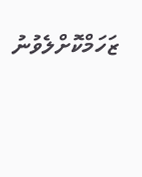ޒަހަމްކޮށްލެވުނު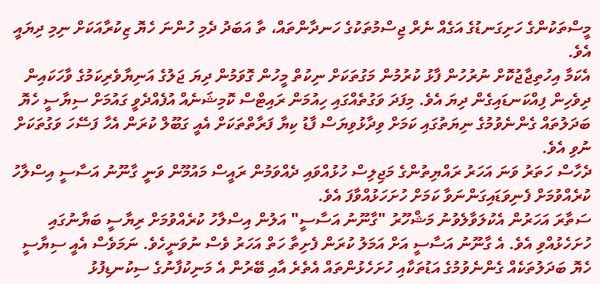މީސްތަކުންގެ ހަށިގަނޑުގެ އަގެއް ނެރް ޖިސްމުތަކުގެ ހަނދާންތައް، ތާ އަބަދު ދެމި ހުންނަ ހެޔޮ ޒިކުރާއަކަށް ނިމި ދިޔައީ އެވެ.
އެކަމާ އިހުތިޖާޖުކޮށް ނުރުހުން ފާޅު ކުރުމުން މަގުތަކަށް ނިކުތް މީހުން ގޮވަމުން ދިޔަ ޖަލުގެ އަނިޔާވެރިކަމުގެ ވާހަކައިން ދިވެހިން ފިއްކަނޑައިގެން ދިޔަ އެވެ. މިފަދަ ވަގުތެއްގައި ހިއުމަން ރައިޓްސް ކޮމިޝަނެއް އުފެއްދެވީ ގައުމަށް ސިޔާސީ ހެޔޮ ބަދަލުތައް ގެންނެވުމުގެ ނިޔަތުގައި ކަމަށް ވިދާޅުވިޔަސް ފާޑު ކިޔާ ފަރާތްތަކަށް އެއީ ގަބޫލް ކުރަން އެހާ ފަސޭހަ ވަގުތަކަށް ނުވި އެވެ.
ދެހާސް ހަތަރު ވަނަ އަހަރު ރައްޔިތުންގެ މަޖިލިސް ހުޅުއްވައި ދެއްވަމުން ރައީސް މައުމޫން ވަނީ ގާނޫނު އަސާސީ އިސްލާހު ކުރެއްވުމަށް ފެނިވަޑައިގަންނަވާ ކަމަށް ހުށަހަޅުއްވާފަ އެވެ.
ސަތާރަ އަހަރުން އެކުލަވާލެވުނު މަޝްހޫރު "ގާނޫނު އަސާސީ" އަލުން އިސްލާހު ކުރެއްވުމަށް ރިޔާސީ ބަޔާނުގައި ހުށަހެޅުއްވި އެވެ. އެ ގާނޫނު އަސާސީ އަށް އަމަލު ކުރަން ފެށިތާ ހަތް އަހަރު ވެސް ނުވަނީހެވެ. ނަމަވެސް އެއީ ސިޔާސީ ހެޔޮ ބަދަލުތަކެއް ގެންނެވުމުގެ އަޑުތަކާއި ހުށަހެޅުންތައް އެތެރެ އާއި ބޭރުން އެ މަނިކުފާނުގެ ސިކުނޑިފުޅު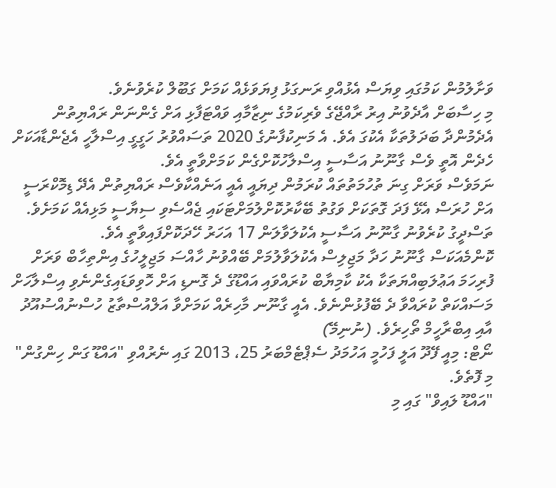ވަށާލުމުން ކަމުގައި ވިޔަސް އެޅުއްވި ރަނގަޅު ފިޔަވަޅެއް ކަމަށް ގަބޫލް ކުރެވުނެވެ.
މި ހިސާބަށް އާދެވުނު އިރު ރާއްޖޭގެ ވެރިކަމުގެ ނިޒާމާއި ވައްޓަފާޅި އަށް ގެންނަން ރައްޔިތުން އެދެމުންދާ ބަދަލުތަކާ އެކުގަ އެވެ. އެ މަނިކުފާނުގެ 2020 ތަސައްވުރު ހަގީގީ އިސްލާހީ އެޖެންޑާއަކަށް ހެދެން އޮތީ ވެސް ގާނޫނު އަސާސީ އިސްލާހުކޮށްގެން ކަމަށްވާތީ އެވެ.
ނަމަވެސް ވަރަށް ގިނަ ތުހުމަތުތައް ކުރަމުން ދިޔައީ އެއީ އަނެއްކާވެސް ރައްޔިތުން އެދޭ ޑިމޮކްރަސީ އަށް ހުރަސް އެޅޭ ފަދަ ގޮތަކަށް ވަގުތު ބޭކާރުކޮށްލުމަށްޓަކައި ޖެއްސެވި ސިޔާސީ މަޅިއެއް ކަމަށެވެ. ތަސްދީގު ކުރެވުނު ގާނޫނު އަސާސީ އެކުލަވާލަން 17 އަހަރު ހޭދަކޮށްފައިވާތީ އެވެ.
ކޮންމެއަކަސް ގާނޫނު ހަދާ މަޖިލިސް އެކުލަވާލުމަށް ބޭއްވުނު ހާއްސަ މަޖިލީހުގެ އިންތިހާބް ވަރަށް ފުރިހަމަ އަޢުލަބިއްޔަތަކާ އެކު ކާމިޔާބް ކުރައްވައި އައްޑޫގެ ދެ ގޮނޑި އަށް ހޮވިވަޑައިގެންނެވި އިސްލާހަށް މަސައްކަތް ކުރައްވާ ދެ ބޭފުޅުންނެވެ. އެއީ ގާނޫނ މާހިރެއް ކަމަށްވާ އަލްއުސްތާޒު ހުސްނުއްސުއޫދު އާއި އިބްރާހީމް ތޯހިރެވެ. (ނުނިމޭ)
ނޯޓް: މިއީ ފޭދޫ އަލީ ފަހުމީ އަހުމަދު ސެޕްޓެމްބަރު 25، 2013 ގައި ނެރުއްވި "އައްޑޫ ގަން ހިންގުން" މި ފޮތެވެ.
"އައްޑޫ ލައިވް" ގައި މި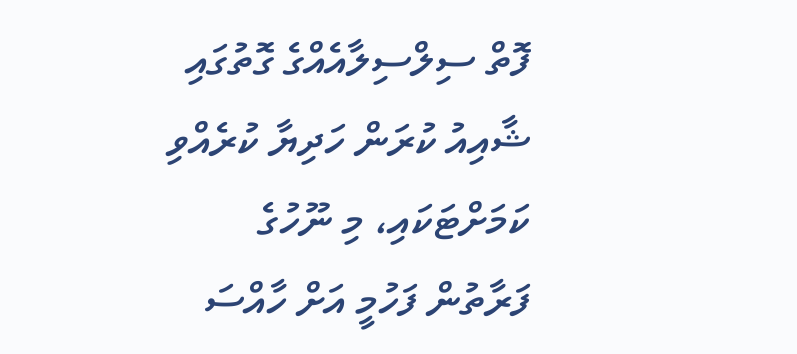ފޮތް ސިލްސިލާއެއްގެ ގޮތުގައި ޝާއިއު ކުރަން ހަދިޔާ ކުރެއްވި ކަމަށްޓަކައި، މި ނޫހުގެ ފަރާތުން ފަހުމީ އަށް ހާއްސަ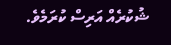ޝުކުރެއް އަރިސް ކުރަމެވެ.